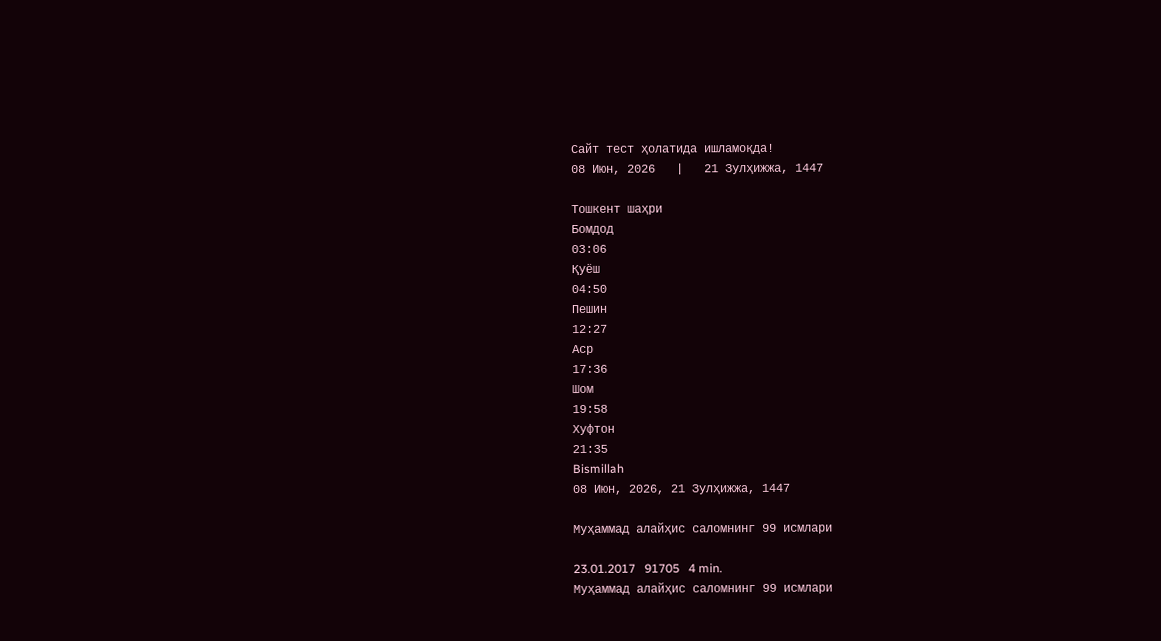Сайт тест ҳолатида ишламоқда!
08 Июн, 2026   |   21 Зулҳижжа, 1447

Тошкент шаҳри
Бомдод
03:06
Қуёш
04:50
Пешин
12:27
Аср
17:36
Шом
19:58
Хуфтон
21:35
Bismillah
08 Июн, 2026, 21 Зулҳижжа, 1447

Муҳаммад алайҳис саломнинг 99 исмлари

23.01.2017   91705   4 min.
Муҳаммад алайҳис саломнинг 99 исмлари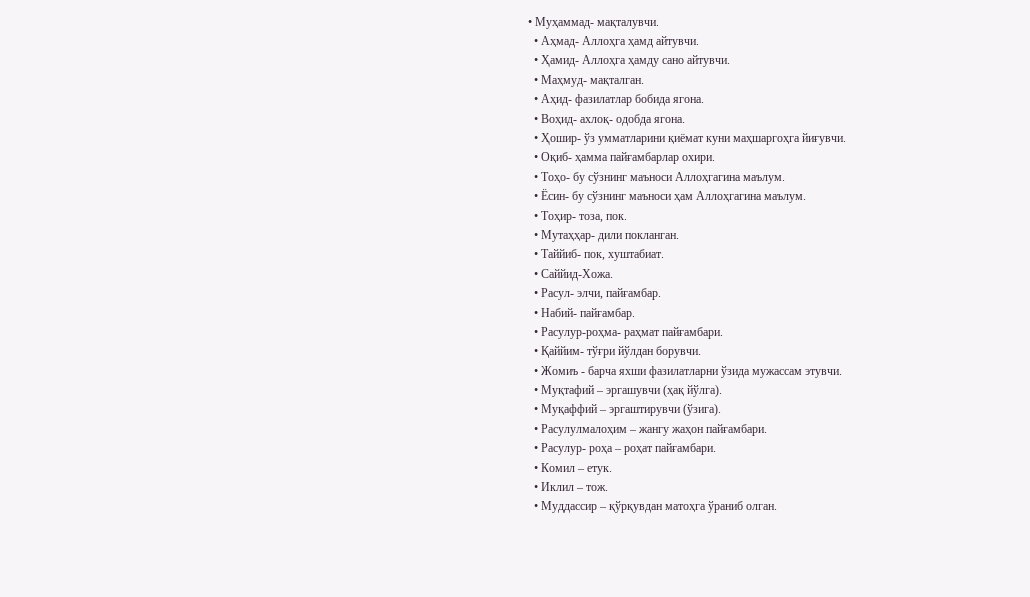• Муҳаммад- мақталувчи.
  • Аҳмад- Аллоҳга ҳамд айтувчи.
  • Ҳамид- Аллоҳга ҳамду сано айтувчи.
  • Маҳмуд- мақталган.
  • Аҳид- фазилатлар бобида ягона.
  • Воҳид- ахлоқ- одобда ягона.
  • Ҳошир- ўз умматларини қиёмат куни маҳшаргоҳга йиғувчи.
  • Оқиб- ҳамма пайғамбарлар охири.
  • Тоҳо- бу сўзнинг маъноси Аллоҳгагина маълум.
  • Ёсин- бу сўзнинг маъноси ҳам Аллоҳгагина маълум.
  • Тоҳир- тоза, пок.
  • Мутаҳҳар- дили покланган.
  • Таййиб- пок, хуштабиат.
  • Саййид-Хожа.
  • Расул- элчи, пайғамбар.
  • Набий- пайғамбар.
  • Расулур-роҳма- раҳмат пайғамбари.
  • Қаййим- тўғри йўлдан борувчи.
  • Жомиъ - барча яхши фазилатларни ўзида мужассам этувчи.
  • Муқтафий – эргашувчи (ҳақ йўлга).
  • Муқаффий – эргаштирувчи (ўзига).
  • Расулулмалоҳим – жангу жаҳон пайғамбари.
  • Расулур- роҳа – роҳат пайғамбари.
  • Комил – етук.
  • Иклил – тож.
  • Муддассир – қўрқувдан матоҳга ўраниб олган.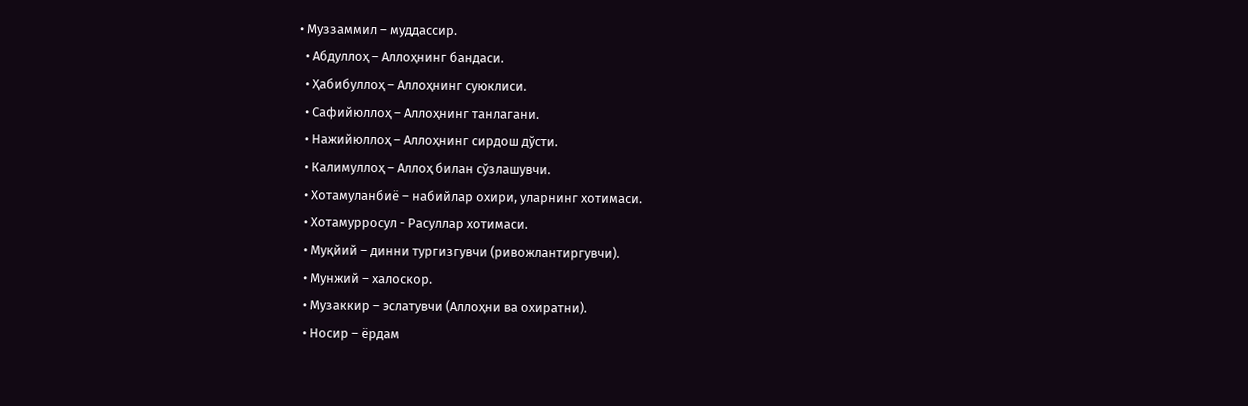• Муззаммил – муддассир.
  • Абдуллоҳ – Аллоҳнинг бандаси.
  • Ҳабибуллоҳ – Аллоҳнинг суюклиси.
  • Сафийюллоҳ – Аллоҳнинг танлагани.
  • Нажийюллоҳ – Аллоҳнинг сирдош дўсти.
  • Калимуллоҳ – Аллоҳ билан сўзлашувчи.
  • Хотамуланбиё – набийлар охири, уларнинг хотимаси.
  • Хотамурросул - Расуллар хотимаси.
  • Муқйий – динни тургизгувчи (ривожлантиргувчи).
  • Мунжий – халоскор.
  • Музаккир – эслатувчи (Аллоҳни ва охиратни).
  • Носир – ёрдам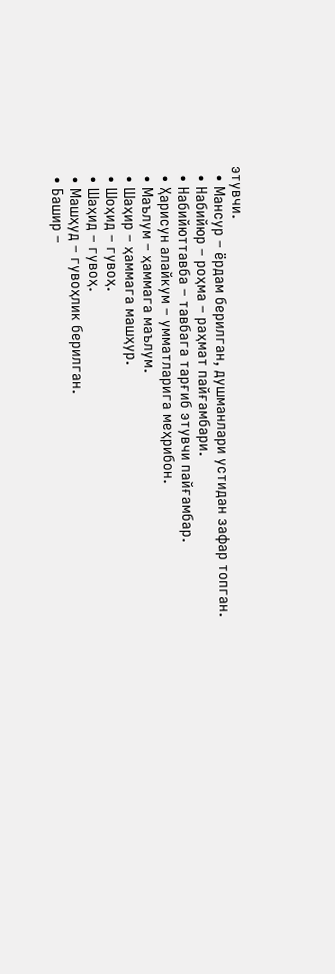этувчи.
  • Мансур – ёрдам берилган, душманлари устидан зафар топган.
  • Набийюр – роҳма – раҳмат пайғамбари.
  • Набийюттавба – тавбага тарғиб этувчи пайғамбар.
  • Ҳарисун алайкум – умматларига меҳрибон.
  • Маълум – ҳаммага маълум.
  • Шаҳир – ҳаммага машҳур.
  • Шоҳид – гувоҳ.
  • Шаҳид – гувоҳ.
  • Машҳуд – гувоҳлик берилган.
  • Башир –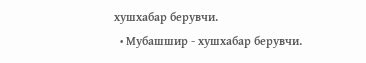хушхабар берувчи.
  • Мубашшир - хушхабар берувчи.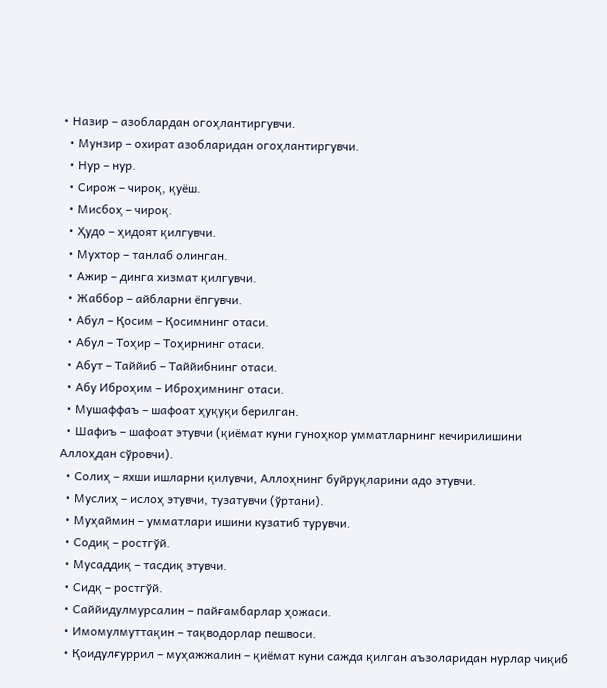• Назир – азоблардан огоҳлантиргувчи.
  • Мунзир – охират азобларидан огоҳлантиргувчи.
  • Нур – нур.
  • Сирож – чироқ, қуёш.
  • Мисбоҳ – чироқ.
  • Ҳудо – ҳидоят қилгувчи.
  • Мухтор – танлаб олинган.
  • Ажир – динга хизмат қилгувчи.
  • Жаббор – айбларни ёпгувчи.
  • Абул – Қосим – Қосимнинг отаси.
  • Абул – Тоҳир – Тоҳирнинг отаси.
  • Абут – Таййиб – Таййибнинг отаси.
  • Абу Иброҳим – Иброҳимнинг отаси.
  • Мушаффаъ – шафоат ҳуқуқи берилган.
  • Шафиъ – шафоат этувчи (қиёмат куни гуноҳкор умматларнинг кечирилишини Аллоҳдан сўровчи).
  • Солиҳ – яхши ишларни қилувчи, Аллоҳнинг буйруқларини адо этувчи.
  • Муслиҳ – ислоҳ этувчи, тузатувчи (ўртани).
  • Муҳаймин – умматлари ишини кузатиб турувчи.
  • Содиқ – ростгўй.
  • Мусаддиқ – тасдиқ этувчи.
  • Сидқ – ростгўй.
  • Саййидулмурсалин – пайғамбарлар ҳожаси.
  • Имомулмуттақин – тақводорлар пешвоси.
  • Қоидулғуррил – муҳажжалин – қиёмат куни сажда қилган аъзоларидан нурлар чиқиб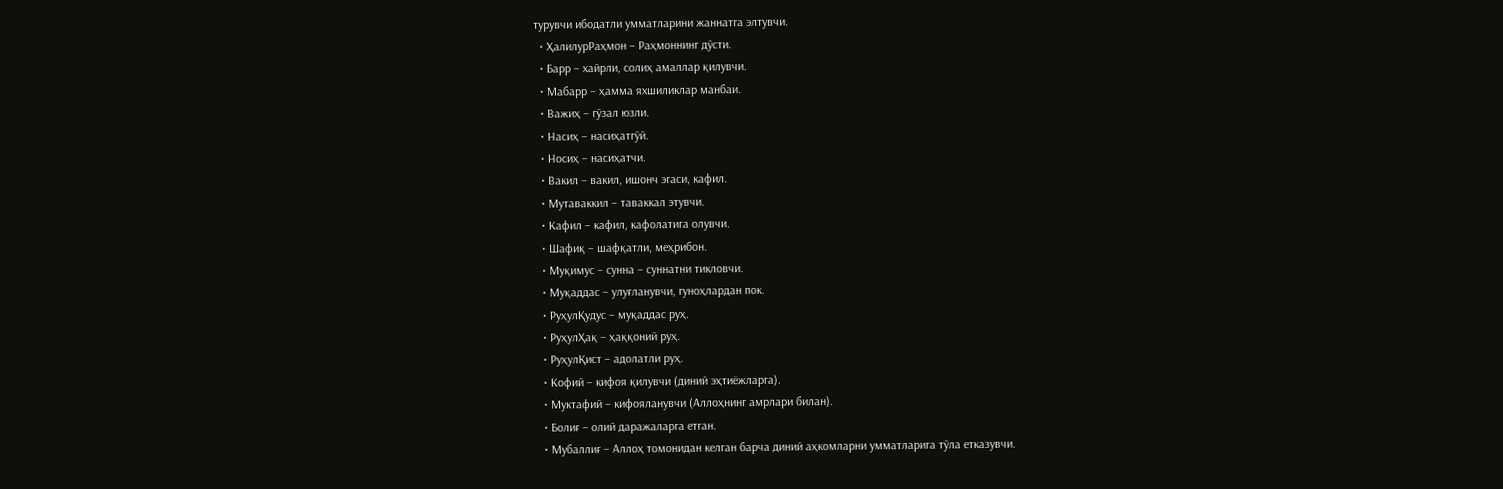турувчи ибодатли умматларини жаннатга элтувчи.
  • ҲалилурРаҳмон – Раҳмоннинг дўсти.
  • Барр – хайрли, солиҳ амаллар қилувчи.
  • Мабарр – ҳамма яхшиликлар манбаи.
  • Важиҳ – гўзал юзли.
  • Насиҳ – насиҳатгўй.
  • Носиҳ – насиҳатчи.
  • Вакил – вакил, ишонч эгаси, кафил.
  • Мутаваккил – таваккал этувчи.
  • Кафил – кафил, кафолатига олувчи.
  • Шафиқ – шафқатли, меҳрибон.
  • Муқимус – сунна – суннатни тикловчи.
  • Муқаддас – улуғланувчи, гуноҳлардан пок.
  • РуҳулҚудус – муқаддас руҳ.
  • РуҳулҲақ – ҳаққоний руҳ.
  • РуҳулҚист – адолатли руҳ.
  • Кофий – кифоя қилувчи (диний эҳтиёжларга).
  • Муктафий – кифояланувчи (Аллоҳнинг амрлари билан).
  • Болиғ – олий даражаларга етган.
  • Мубаллиғ – Аллоҳ томонидан келган барча диний аҳкомларни умматларига тўла етказувчи.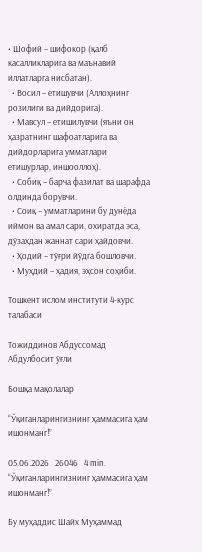• Шофий – шифокор (қалб касалликларига ва маънавий иллатларга нисбатан).
  • Восил – етишувчи (Аллоҳнинг розилиги ва дийдорига).
  • Мавсул – етишилувчи (яъни он ҳазратнинг шафоатларига ва дийдорларига умматлари етишурлар, иншооллоҳ).
  • Собиқ – барча фазилат ва шарафда олдинда борувчи.
  • Соиқ – умматларини бу дунёда иймон ва амал сари, охиратда эса, дўзахдан жаннат сари ҳайдовчи.
  • Ҳодий – тўғри йўдга бошловчи.
  • Муҳдий – ҳадия, эҳсон соҳиби.

Тошкент ислом институти 4-курс талабаси

Тожиддинов Абдуссомад Абдулбосит ўғли

Бошқа мақолалар

“Ўқиганларингизнинг ҳаммасига ҳам ишонманг!”

05.06.2026   26046   4 min.
“Ўқиганларингизнинг ҳаммасига ҳам ишонманг!”

Бу муҳаддис Шайх Муҳаммад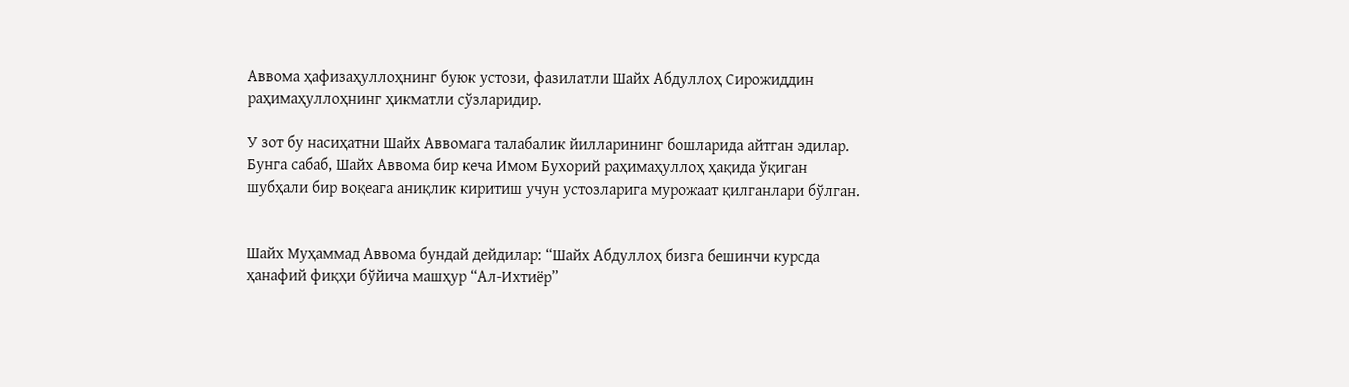Аввома ҳафизаҳуллоҳнинг буюк устози, фазилатли Шайх Абдуллоҳ Сирожиддин раҳимаҳуллоҳнинг ҳикматли сўзларидир.

У зот бу насиҳатни Шайх Аввомага талабалик йилларининг бошларида айтган эдилар. Бунга сабаб, Шайх Аввома бир кеча Имом Бухорий раҳимаҳуллоҳ ҳақида ўқиган шубҳали бир воқеага аниқлик киритиш учун устозларига мурожаат қилганлари бўлган.


Шайх Муҳаммад Аввома бундай дейдилар: “Шайх Абдуллоҳ бизга бешинчи курсда ҳанафий фиқҳи бўйича машҳур “Ал-Ихтиёр”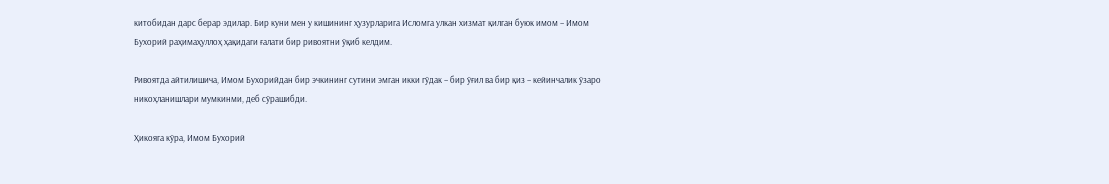китобидан дарс берар эдилар. Бир куни мен у кишининг ҳузурларига Исломга улкан хизмат қилган буюк имом – Имом Бухорий раҳимаҳуллоҳ ҳақидаги ғалати бир ривоятни ўқиб келдим.

Ривоятда айтилишича, Имом Бухорийдан бир эчкининг сутини эмган икки гўдак – бир ўғил ва бир қиз – кейинчалик ўзаро никоҳланишлари мумкинми, деб сўрашибди.

Ҳикояга кўра, Имом Бухорий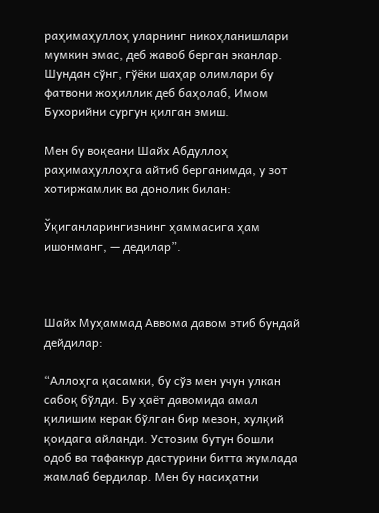раҳимаҳуллоҳ уларнинг никоҳланишлари мумкин эмас, деб жавоб берган эканлар. Шундан сўнг, гўёки шаҳар олимлари бу фатвони жоҳиллик деб баҳолаб, Имом Бухорийни сургун қилган эмиш.

Мен бу воқеани Шайх Абдуллоҳ раҳимаҳуллоҳга айтиб берганимда, у зот хотиржамлик ва донолик билан:

Ўқиганларингизнинг ҳаммасига ҳам ишонманг, — дедилар”.



Шайх Муҳаммад Аввома давом этиб бундай дейдилар:

“Аллоҳга қасамки, бу сўз мен учун улкан сабоқ бўлди. Бу ҳаёт давомида амал қилишим керак бўлган бир мезон, хулқий қоидага айланди. Устозим бутун бошли одоб ва тафаккур дастурини битта жумлада жамлаб бердилар. Мен бу насиҳатни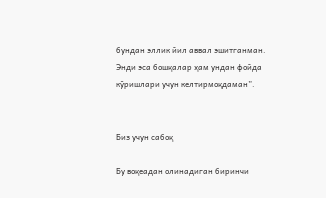бундан эллик йил аввал эшитганман. Энди эса бошқалар ҳам ундан фойда кўришлари учун келтирмоқдаман”.


Биз учун сабоқ

Бу воқеадан олинадиган биринчи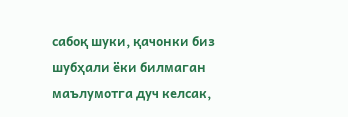сабоқ шуки, қачонки биз шубҳали ёки билмаган маълумотга дуч келсак,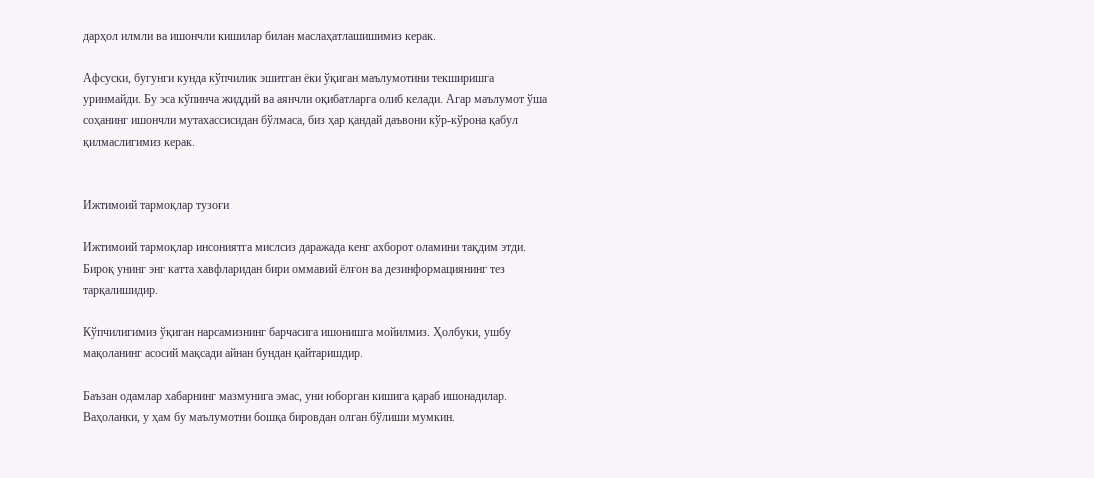дарҳол илмли ва ишончли кишилар билан маслаҳатлашишимиз керак.

Афсуски, бугунги кунда кўпчилик эшитган ёки ўқиган маълумотини текширишга уринмайди. Бу эса кўпинча жиддий ва аянчли оқибатларга олиб келади. Агар маълумот ўша соҳанинг ишончли мутахассисидан бўлмаса, биз ҳар қандай даъвони кўр-кўрона қабул қилмаслигимиз керак.


Ижтимоий тармоқлар тузоғи

Ижтимоий тармоқлар инсониятга мислсиз даражада кенг ахборот оламини тақдим этди. Бироқ унинг энг катта хавфларидан бири оммавий ёлғон ва дезинформациянинг тез тарқалишидир.

Кўпчилигимиз ўқиган нарсамизнинг барчасига ишонишга мойилмиз. Ҳолбуки, ушбу мақоланинг асосий мақсади айнан бундан қайтаришдир.

Баъзан одамлар хабарнинг мазмунига эмас, уни юборган кишига қараб ишонадилар. Ваҳоланки, у ҳам бу маълумотни бошқа бировдан олган бўлиши мумкин.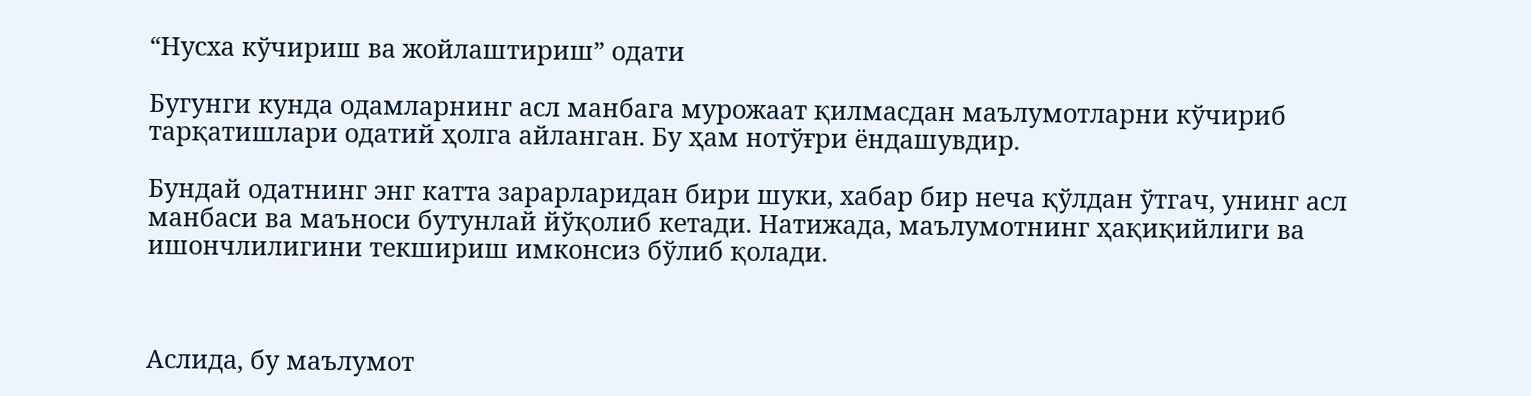“Нусха кўчириш ва жойлаштириш” одати

Бугунги кунда одамларнинг асл манбага мурожаат қилмасдан маълумотларни кўчириб тарқатишлари одатий ҳолга айланган. Бу ҳам нотўғри ёндашувдир.

Бундай одатнинг энг катта зарарларидан бири шуки, хабар бир неча қўлдан ўтгач, унинг асл манбаси ва маъноси бутунлай йўқолиб кетади. Натижада, маълумотнинг ҳақиқийлиги ва ишончлилигини текшириш имконсиз бўлиб қолади.



Аслида, бу маълумот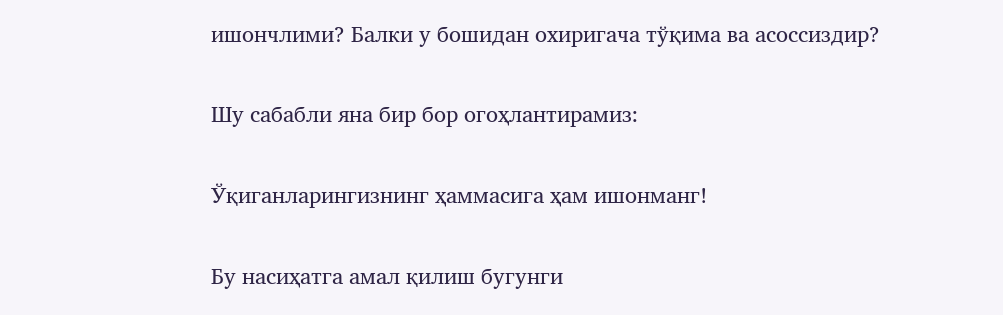ишончлими? Балки у бошидан охиригача тўқима ва асоссиздир?

Шу сабабли яна бир бор огоҳлантирамиз:

Ўқиганларингизнинг ҳаммасига ҳам ишонманг!

Бу насиҳатга амал қилиш бугунги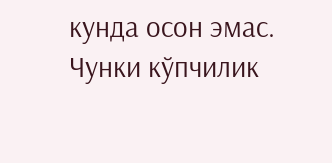кунда осон эмас. Чунки кўпчилик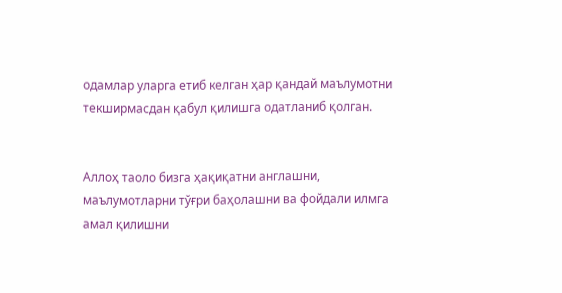одамлар уларга етиб келган ҳар қандай маълумотни текширмасдан қабул қилишга одатланиб қолган.


Аллоҳ таоло бизга ҳақиқатни англашни, маълумотларни тўғри баҳолашни ва фойдали илмга амал қилишни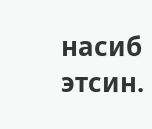насиб этсин.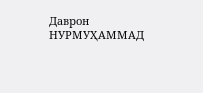Даврон НУРМУҲАММАД